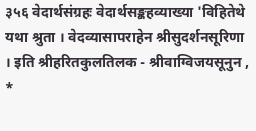३५६ वेदार्थसंग्रहः वेदार्थसङ्कहव्याख्या 'विहितेथे यथा श्रुता । वेदव्यासापराहेन श्रीसुदर्शनसूरिणा । इति श्रीहरितकुलतिलक - श्रीवाग्विजयसूनुन , *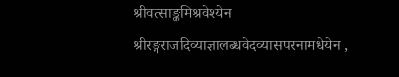श्रीवत्साङ्कमिश्रवेश्येन श्रीरङ्गराजदिव्याज्ञालब्धवेदव्यासपरनामधेयेन ,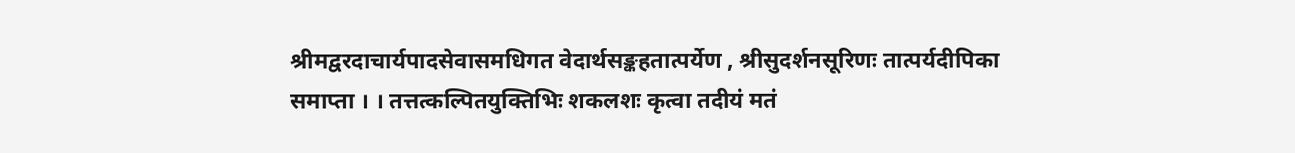श्रीमद्वरदाचार्यपादसेवासमधिगत वेदार्थसङ्कहतात्पर्येण , श्रीसुदर्शनसूरिणः तात्पर्यदीपिका समाप्ता । । तत्तत्कल्पितयुक्तिभिः शकलशः कृत्वा तदीयं मतं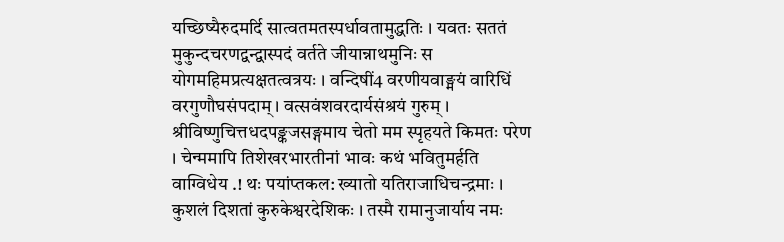यच्छिष्यैरुदमर्दि सात्वतमतस्पर्धावतामुद्धतिः । यवतः सततं मुकुन्दचरणद्वन्द्वास्पदं वर्तते जीयान्नाथमुनिः स योगमहिमप्रत्यक्षतत्वत्रयः । वन्दिषीं4 वरणीयवाङ्मयं वारिधिं वरगुणौघसंपदाम् । वत्सवंशवरदार्यसंश्रयं गुरुम् । श्रीविष्णुचित्तधदपङ्कजसङ्गमाय चेतो मम स्पृहयते किमतः परेण । चेन्ममापि तिशेखरभारतीनां भावः कथं भवितुमर्हति वाग्विधेय .! थः पयांप्तकल: ख्यातो यतिराजाधिचन्द्रमाः । कुशलं दिशतां कुरुकेश्वरदेशिकः । तस्मै रामानुजार्याय नमः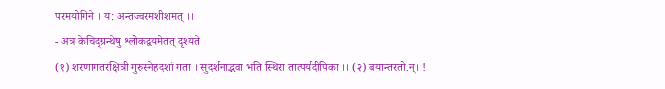परमयोगिने । य: अन्तज्वरमशीशमत् ।।
- अत्र केचिद्ग्रन्थेषु श्लोकद्वयमेतत् दृश्यते
(१) शरणागतरक्षित्री गुरुस्नेहदशां गता । सुदर्शनाद्भवा भति स्थिरा तात्पर्यदीपिका ।। (२) बयान्तरतो.न्। !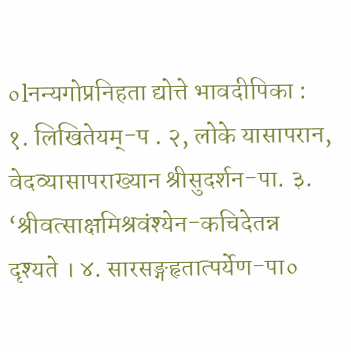०lनन्यगोप्रनिहता द्योत्ते भावदीपिका : १. लिखितेयम्-प . २, लोके यासापरान, वेदव्यासापराख्यान श्रीसुदर्शन-पा. ३. ‘श्रीवत्साक्षमिश्रवंश्येन-कचिदेतन्न दृश्यते । ४. सारसङ्गहृतात्पर्येण-पा०